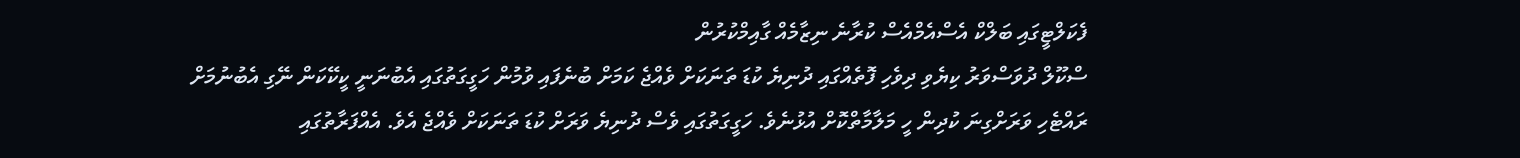ފެކަލްޓީގައި ބަލްކް އެސްއެމްއެސް ކުރާނެ ނިޒާމެއް ގާއިމްކުރުން
ސްކޫލް ދުވަސްވަރު ކިޔެވި ދިވެހި ފޮތެއްގައި ދުނިޔެ ކުޑަ ތަނަކަށް ވެއްޖެ ކަމަށް ބުނެފައި ވުމުން ހަގީގަތުގައި އެބުނަނީ ކީކޭކަން ނޭގި އެބުނުމަށް ރައްޓެހި ވަރަށްގިނަ ކުދިން ހީ މަލާމާތްކޮށް އުޅުނެވެ. ހަގީގަތުގައި ވެސް ދުނިޔެ ވަރަށް ކުޑަ ތަނަކަށް ވެއްޖެ އެވެ. އެއްފަރާތުގައި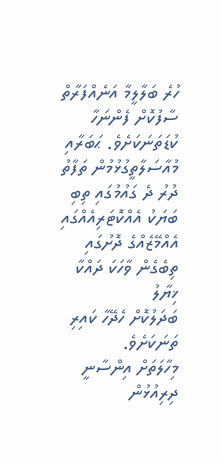ހުރެ ބަލާލީމާ އަނެއްފަރާތް ސާފުކޮށް ފެންނަހާ ކުޑަތަނަކަށެވެ. ޙަބަރާއި މުއާސަލާތީގުޅުމުން ތަފާތު ދުރު ދެ ގައުމުގައި ތިބި ބަޔަކު އެއްކޮޓަރިއެއްގައި އެއްމޭޒެއްގެ ދޮށުގައި ތިބެގެން ވާހަކަ ދައްކާ ޚިޔާލު
ބަދަލުކޮށް ހެދޭހާ ކައިރި ތަނަކަށެވެ.
މިހާލަތަށް އިންސާނީ ދިރިއުޅުން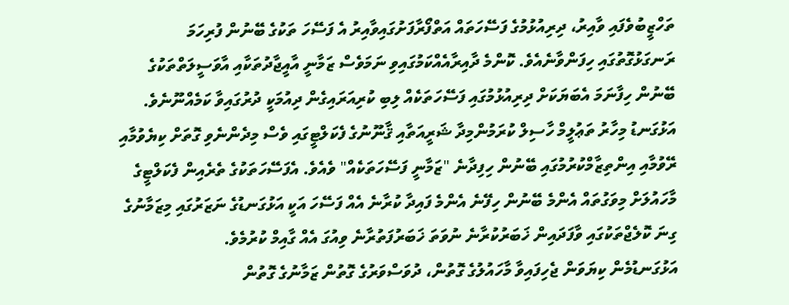ތަހްޒީބުވެފައި ވާއިރު، ދިރިއުޅުމުގެ ފަސޭހަތައް އަތްފޯރާފަށުގައިވާއިރު އެ ފަސޭހަ ތަކުގެ ބޭނުން ފުރިހަމަ ރަނގަޅުގޮތުގައި ހިފަންވާނެއެވެ. ކޮންމެ ދާއިރާއެއްކަމުގައިވި ނަމަވެސް ޒަމާނީ އާއީޖާދުތަކާއި އާވަސީލަތްތަކުގެ ބޭނުން ހިފާނަމަ އެބަޔަކަށް ދިރިއުޅުމުގައި ފަސޭހަތަކެއް ލިބި ކުރިއަރައިގެން ދިއުމަކީ ދުރުގައިވާ ކަމެއްނޫނެވެ.
އަޅުގަނޑު މިހާރު ތަޢުލީމް ހާސިލް ކުރަމުންމިދާ ޝަރީއަތާއި ޤާނޫނުގެ ފެކަލްޓީގައި ވެސް މިދެންނެވި ގޮތަށް ކިޔެވުމާއި ރޭވުމާއި އިންތިޒާމްކުރުމުގައި ބޭނުން ހިފިދާނެ "ޒަމާނީ ފަސޭހަތަކެއް" ވެއެވެ. އެފަސޭހަތަކުގެ ތެރެއިން ފެކަލްޓީގެ މާހައުލަށް މިވަގުތައް އެންމެ ބޭނުން ހިފޭނެ އެންމެ ފައިދާ ކުރާނެ އެއް ފަސޭހަ އަކީ އަޅުގަނޑުގެ ނަޒަރުގައި މިޒަމާނުގެ ގިނަ ކޮލެޖްތަކުގައި ވާފަދައިން ޚަބަރުކުރާނެ ނުވަތަ ޚަބަރުފަތުރާނެ ވިއުގަ އެއް ގާއިމް ކުރުމެވެ.
އަޅުގަނޑުމެން ކިޔަވަން ޖެހިފައިވާ މާހައުލުގެ ގޮތުން، ދުވަސްވަރުގެ ގޮތުން ޒަމާނުގެ ގޮތުން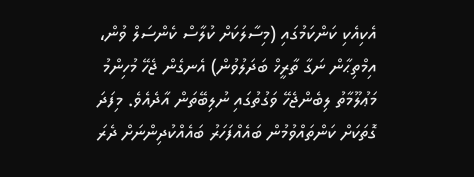އެކިއެކި ކަންކަމުގައި (މިސާލަކަށް ކުލާސް ކެންސަލް ވުން، އިމްތިޙާން ނަގާ ތާރީޚް ބަދަލުވުން) އެނގެން ޖެހޭ މުހިންމު މަޢުލޫމާތު ލިބެންޖެހޭ ވަގުތުގައި ނުލިބޭތަން އާދެއެވެ. މިފަދަ ގޮތަކަށް ކަންތައްވުމުން ބައެއްފަހަރު ބައެއްކުދިންނަށް ދެރަ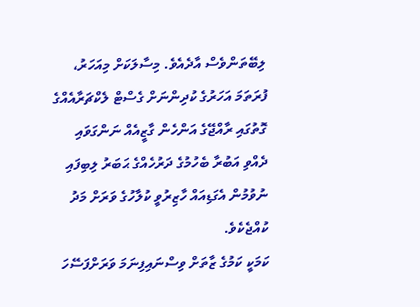ލިބޭތަންވެސް އާދެއެވެ. މިސާލަކަށް މިއަހަރު، ފުރަތަމަ އަހަރުގެ ކުދިންނަށް ގެސްޓް ލެކްޗަރާއެއްގެ ގޮތުގައި ރާއްޖޭގެ އަންހެން ގާޒީއެއް ނަންގަވައި ދެއްވި އަބުރާ ބެހުމުގެ ދަރުހެއްގެ ޙަބަރު ލިބިފައި ނުވުމުން އެގަޑިއައް ހާޒިރުވީ ކުލާހުގެ ވަރަށް މަދު ކުއްޖެކެވެ.
ކަމަކީ ކަމުގެ ޒާތަށް ވިސްނައިފިނަމަ ވަރަށްފަސޭހަ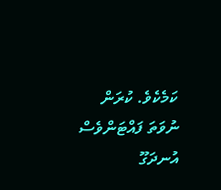ކަމެކެވެ. ކުރަން ނުވަތަ ފައްޓަންވެސް އުނދަގޫ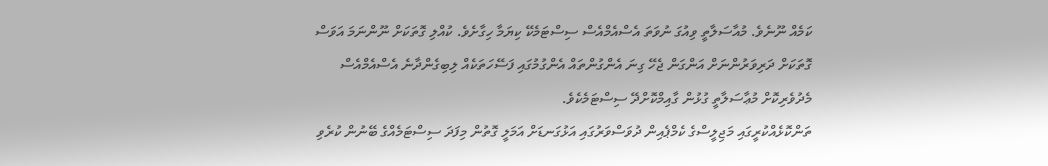ކަމެއް ނޫނެވެ. މުއާސަލާތީ ވިއުގަ ނުވަތަ އެސްއެމްއެސް ސިސްޓަމެކޭ ކިޔަމާ ހިގާށެވެ. ކުއްލި ގޮތަކަށް ނޫންނަމަ އަވަސް ގޮތަކަށް ދަރިވަރުންނަށް އަންގަން ޖެހޭ ގިނަ އެންގުންތައް އެންގުމުގައި ފަސޭހަތަކެއް ލިބިގެންދާނެ އެސްއެމްއެސް މެދުވެރިކޮށް މުޢާސަލާތީ ގުޅުން ގާއިމްކޮށްދޭ ސިސްޓަމެކެވެ.
ތަންކޮޅެއްކުރީގައި މަޖިލީސްގެ ކެމްޕެއިން ދުވަސްވަރުގައި އަޅުގަނޑަށް އަމަލީ ގޮތުން މިފަދަ ސިސްޓަމެއްގެ ބޭނުން ކުރެވި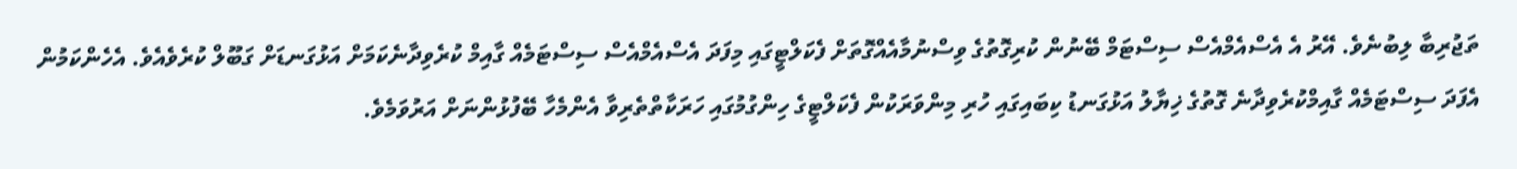ތަޖުރިބާ ލިބުނެވެ. އޭރު އެ އެސްއެމްއެސް ސިސްޓަމް ބޭނުން ކުރިގޮތުގެ ވިސްނުމާއެއްގޮތަށް ފެކަލްޓީގައި މިފަދަ އެސްއެމްއެސް ސިސްޓަމެއް ގާއިމް ކުރެވިދާނެކަމަށް އަޅުގަނޑަށް ގަބޫލް ކުރެވެއެވެ. އެހެންކަމުން އެފަދަ ސިސްޓަމެއް ގާއިމްކުރެވިދާނެ ގޮތުގެ ޚިޔާލު އަޅުގަނޑު ކިބައިގައި ހުރި މިންވަރަކުން ފެކަލްޓީގެ ހިންގުމުގައި ހަރަކާތްތެރިވާ އެންމެހާ ބޭފުޅުންނަށް އަރުވަމެވެ.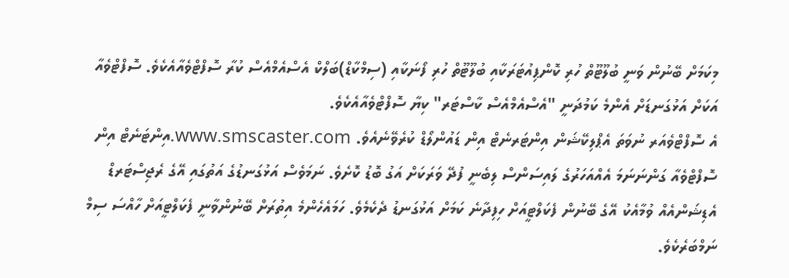މިކަމަށް ބޭނުން ވަނީ ބުލޫޓޫތް ހުރި ކޮންޕިއުޓަރަކާއި ބުލޫޓޫތް ހުރި ފޯނަކާއި (ސިމްކާޑް)ބަލްކް އެސްއެމްއެސް ކުރާ ސޮފްޓްވެއާއެކެވެ. ސޮފްޓްވެއާ އަކަށް އަޅުގަނޑަށް އެންމެ ކަމުދަނީ "އެސްއެމްއެސް ކާސްޓަރ" ކިޔާ ސޮފްޓްވެއާއެކެވެ.
އެ ސޮފްޓްވެއަރ ނުވަތަ އެޕްލިކޭޝަން އިންޓަރނެޓް އިން ޑައުންލޯޑް ކުރެވޭނެއެވެ. www.smscaster.com.އިންޓަނެޓް އިން ސޮފްޓްވެއާ ގަންނަނަމަ އެއްއަހަރުގެ ލައިސަންސް ލިބެނީ ފުދޭ ވަރަކަށް އަގު ބޮޑު ކޮށެވެ. ނަމަވެސް އަޅުގަނޑުގެ އަތުގައި އޭގެ ރެޖިސްޓަރޑް އެޑިޝަންއެއް ވުމާއެކު އޭގެ ބޭނުން ފެކަލްޓީއަށް ހިފިދާނެ ކަމަށް އަޅުގަނޑު ދެކެމެވެ. ހަމައެހެންމެ އިތުރަށް ބޭނުންވާނީ ފެކަލްޓީއަށް ހާއްސަ ސިމް ނަމްބަރެކެވެ.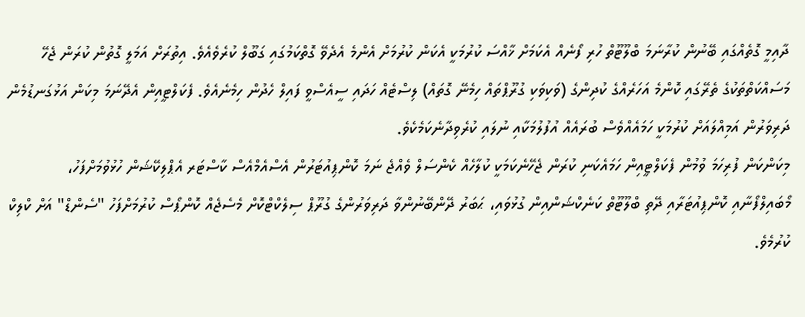ދާއިމީ ގޮތެއްގައި ބޭނުން ކުރާނަމަ ބްލޫޓޫތް ހުރި ފޯނެއް އެކަމަށް ޚާއްސަ ކުރުމަކީ އެކަން ކުރުމަށް އެންމެ އެދެވޭ ގޮތްކަމުގައި ގަބޫލް ކުރެވެއެވެ. އިތުރަށް އަމަލީ ގޮތުން ކުރަން ޖެހޭ މަސައްކަތްތަކުގެ ތެރޭގައި ކޮންމެ އަހަރެއްގެ ކުދިންގެ (ވަކިވަކި ގުރޫޕްތައް ހިމެނޭ ގޮތައް) ލިސްޓެއް ހަދައި ސީއެސްވީ ފައިލް ހެދުން ހިމެނެއެވެ. ފެކަލްޓީއިން އެދޭނަމަ މިކަން އަޅުގަނޑުމެން ދަރިވަރުން އަމިއްލައަށް ކުރުމަކީ ހަމައެއްވެސް ބުރައެއް އުފުލުމަކާއި ނުލައި ކުރެވިދާނެކަމެކެވެ.
މިކަންކަން ފުރިހަމަ ވުމުން ފެކަލްޓީއިން ހަމައެކަނި ކުރަން ޖެހޭނެކަމަކީ ކުލާހެއް ކެންސަލް ވެއްޖެ ނަމަ ކޮންޕިއުޓަރުން އެސްއެމްއެސް ކާސްޓަރ އެޕްލިކޭޝަން ހުޅުވުމަށްފަހު، މޯބައިލްފޯނާއި ކޮންޕިއުޓަރާއި ދޭތި ބްލޫޓޫތް ކަނެކްޝަންއިން ގުޅުވައި، ޙަބަރު ދޭންބޭނުންވާ ދަރިވަރުންގެ ގުރޫޕް ސިލެކްޓްކޮށް މެސެޖެއް ކޮންޕޯސް ކުރުމަށްފަހު "ސެންޑް" އަށް ކްލިކް ކުރުމެވެ.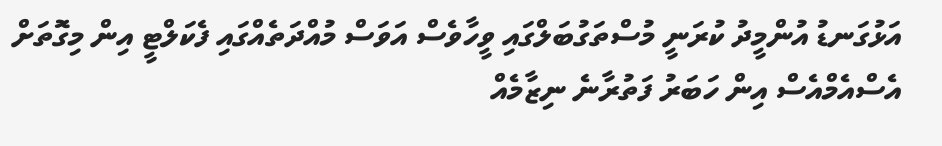އަޅުގަނޑު އުންމީދު ކުރަނީ މުސްތަގުބަލްގައި ވީހާވެސް އަވަސް މުއްދަތެއްގައި ފެކަލްޓީ އިން މިގޮތަށް އެސްއެމްއެސް އިން ހަބަރު ފަތުރާނެ ނިޒާމެއް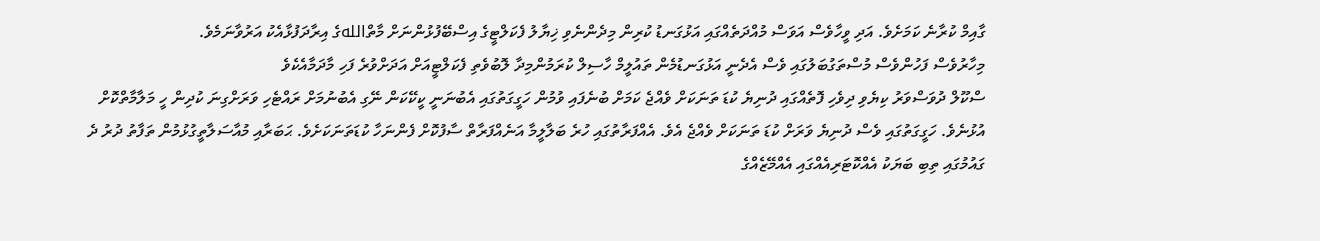ގާއިމް ކުރާނެ ކަމަށެވެ. އަދި ވީހާވެސް އަވަސް މުއްދަތެއްގައި އަޅުގަނޑު ކުރިން މިދެންނެވި ޚިޔާލު ފެކަލްޓީގެ އިސްބޭފުޅުންނަށް މާތްاللهގެ އިރާދަފުޅާއެކު އަރުވާނަމެވެ.
މިހާރުވެސް ފަހުންވެސް މުސްތަގުބަލުގައި ވެސް އެދެނީ އަޅުގަނޑުމެން ތައުލީމް ހާސިލް ކުރަމުންމިދާ ލޮބުވެތި ފެކަލްޓީއަށް އަދަށްވުރެ ފަހި މާދަމާއެކެވެ
ސްކޫލް ދުވަސްވަރު ކިޔެވި ދިވެހި ފޮތެއްގައި ދުނިޔެ ކުޑަ ތަނަކަށް ވެއްޖެ ކަމަށް ބުނެފައި ވުމުން ހަގީގަތުގައި އެބުނަނީ ކީކޭކަން ނޭގި އެބުނުމަށް ރައްޓެހި ވަރަށްގިނަ ކުދިން ހީ މަލާމާތްކޮށް އުޅުނެވެ. ހަގީގަތުގައި ވެސް ދުނިޔެ ވަރަށް ކުޑަ ތަނަކަށް ވެއްޖެ އެވެ. އެއްފަރާތުގައި ހުރެ ބަލާލީމާ އަނެއްފަރާތް ސާފުކޮށް ފެންނަހާ ކުޑަތަނަކަށެވެ. ޙަބަރާއި މުއާސަލާތީގުޅުމުން ތަފާތު ދުރު ދެ ގައުމުގައި ތިބި ބަޔަކު އެއްކޮޓަރިއެއްގައި އެއްމޭޒެއްގެ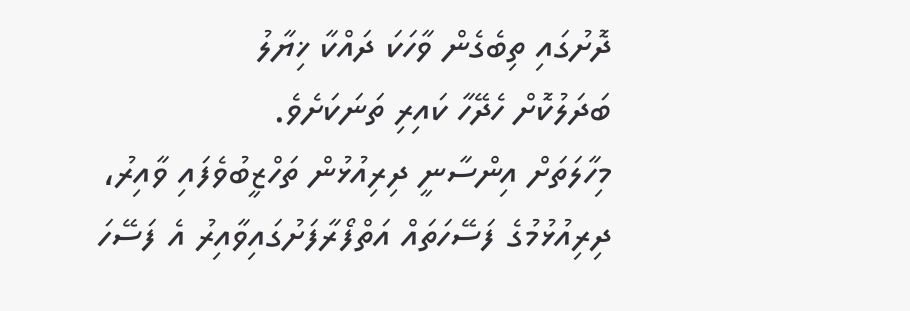ދޮށުގައި ތިބެގެން ވާހަކަ ދައްކާ ޚިޔާލު
ބަދަލުކޮށް ހެދޭހާ ކައިރި ތަނަކަށެވެ.
މިހާލަތަށް އިންސާނީ ދިރިއުޅުން ތަހްޒީބުވެފައި ވާއިރު، ދިރިއުޅުމުގެ ފަސޭހަތައް އަތްފޯރާފަށުގައިވާއިރު އެ ފަސޭހަ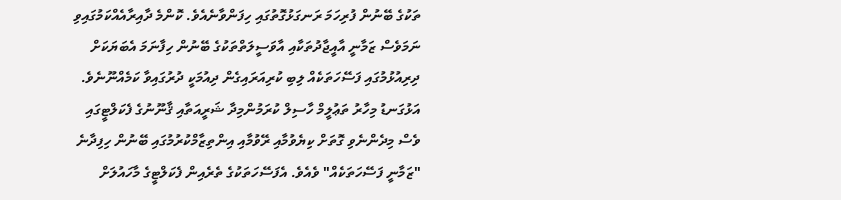ތަކުގެ ބޭނުން ފުރިހަމަ ރަނގަޅުގޮތުގައި ހިފަންވާނެއެވެ. ކޮންމެ ދާއިރާއެއްކަމުގައިވި ނަމަވެސް ޒަމާނީ އާއީޖާދުތަކާއި އާވަސީލަތްތަކުގެ ބޭނުން ހިފާނަމަ އެބަޔަކަށް ދިރިއުޅުމުގައި ފަސޭހަތަކެއް ލިބި ކުރިއަރައިގެން ދިއުމަކީ ދުރުގައިވާ ކަމެއްނޫނެވެ.
އަޅުގަނޑު މިހާރު ތަޢުލީމް ހާސިލް ކުރަމުންމިދާ ޝަރީއަތާއި ޤާނޫނުގެ ފެކަލްޓީގައި ވެސް މިދެންނެވި ގޮތަށް ކިޔެވުމާއި ރޭވުމާއި އިންތިޒާމްކުރުމުގައި ބޭނުން ހިފިދާނެ "ޒަމާނީ ފަސޭހަތަކެއް" ވެއެވެ. އެފަސޭހަތަކުގެ ތެރެއިން ފެކަލްޓީގެ މާހައުލަށް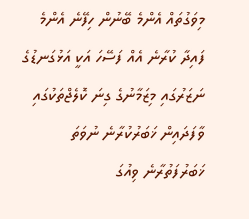މިވަގުތައް އެންމެ ބޭނުން ހިފޭނެ އެންމެ ފައިދާ ކުރާނެ އެއް ފަސޭހަ އަކީ އަޅުގަނޑުގެ ނަޒަރުގައި މިޒަމާނުގެ ގިނަ ކޮލެޖްތަކުގައި ވާފަދައިން ޚަބަރުކުރާނެ ނުވަތަ ޚަބަރުފަތުރާނެ ވިއުގަ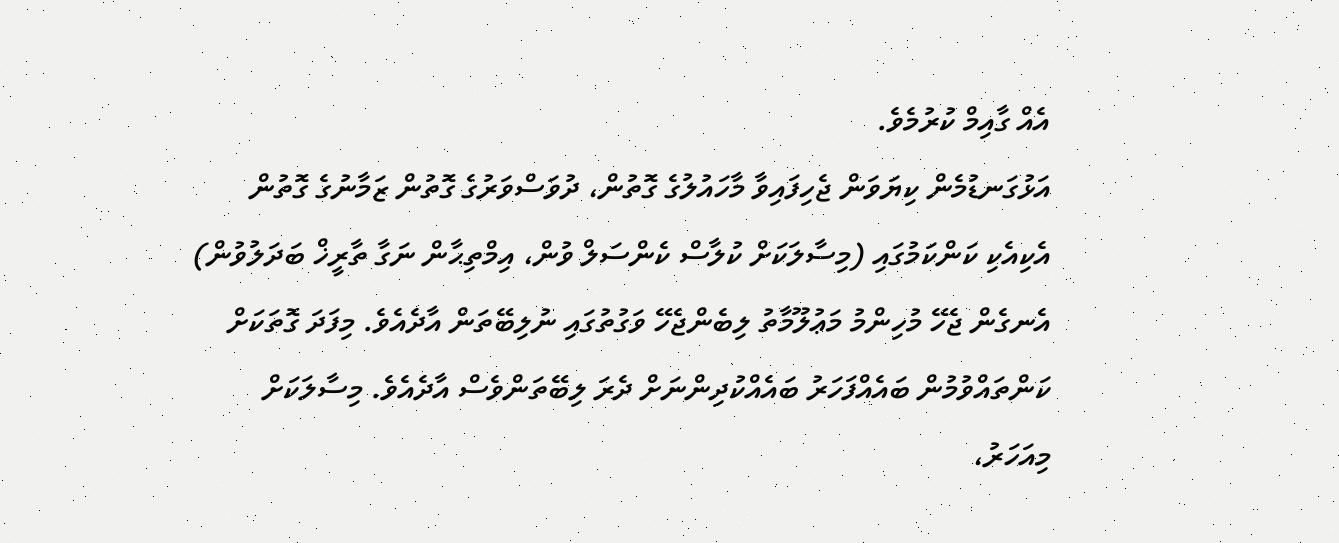އެއް ގާއިމް ކުރުމެވެ.
އަޅުގަނޑުމެން ކިޔަވަން ޖެހިފައިވާ މާހައުލުގެ ގޮތުން، ދުވަސްވަރުގެ ގޮތުން ޒަމާނުގެ ގޮތުން އެކިއެކި ކަންކަމުގައި (މިސާލަކަށް ކުލާސް ކެންސަލް ވުން، އިމްތިޙާން ނަގާ ތާރީޚް ބަދަލުވުން) އެނގެން ޖެހޭ މުހިންމު މަޢުލޫމާތު ލިބެންޖެހޭ ވަގުތުގައި ނުލިބޭތަން އާދެއެވެ. މިފަދަ ގޮތަކަށް ކަންތައްވުމުން ބައެއްފަހަރު ބައެއްކުދިންނަށް ދެރަ ލިބޭތަންވެސް އާދެއެވެ. މިސާލަކަށް މިއަހަރު،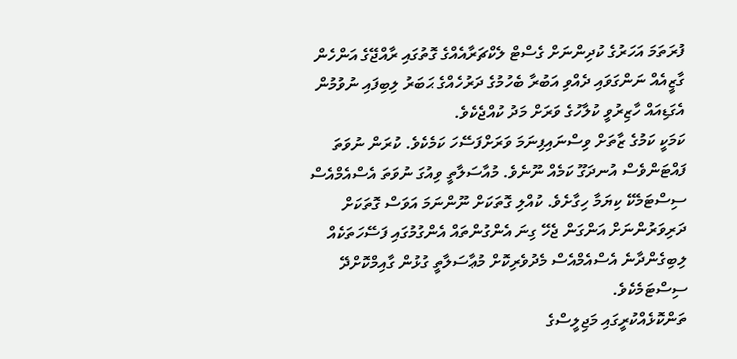ފުރަތަމަ އަހަރުގެ ކުދިންނަށް ގެސްޓް ލެކްޗަރާއެއްގެ ގޮތުގައި ރާއްޖޭގެ އަންހެން ގާޒީއެއް ނަންގަވައި ދެއްވި އަބުރާ ބެހުމުގެ ދަރުހެއްގެ ޙަބަރު ލިބިފައި ނުވުމުން އެގަޑިއައް ހާޒިރުވީ ކުލާހުގެ ވަރަށް މަދު ކުއްޖެކެވެ.
ކަމަކީ ކަމުގެ ޒާތަށް ވިސްނައިފިނަމަ ވަރަށްފަސޭހަ ކަމެކެވެ. ކުރަން ނުވަތަ ފައްޓަންވެސް އުނދަގޫ ކަމެއް ނޫނެވެ. މުއާސަލާތީ ވިއުގަ ނުވަތަ އެސްއެމްއެސް ސިސްޓަމެކޭ ކިޔަމާ ހިގާށެވެ. ކުއްލި ގޮތަކަށް ނޫންނަމަ އަވަސް ގޮތަކަށް ދަރިވަރުންނަށް އަންގަން ޖެހޭ ގިނަ އެންގުންތައް އެންގުމުގައި ފަސޭހަތަކެއް ލިބިގެންދާނެ އެސްއެމްއެސް މެދުވެރިކޮށް މުޢާސަލާތީ ގުޅުން ގާއިމްކޮށްދޭ ސިސްޓަމެކެވެ.
ތަންކޮޅެއްކުރީގައި މަޖިލީސްގެ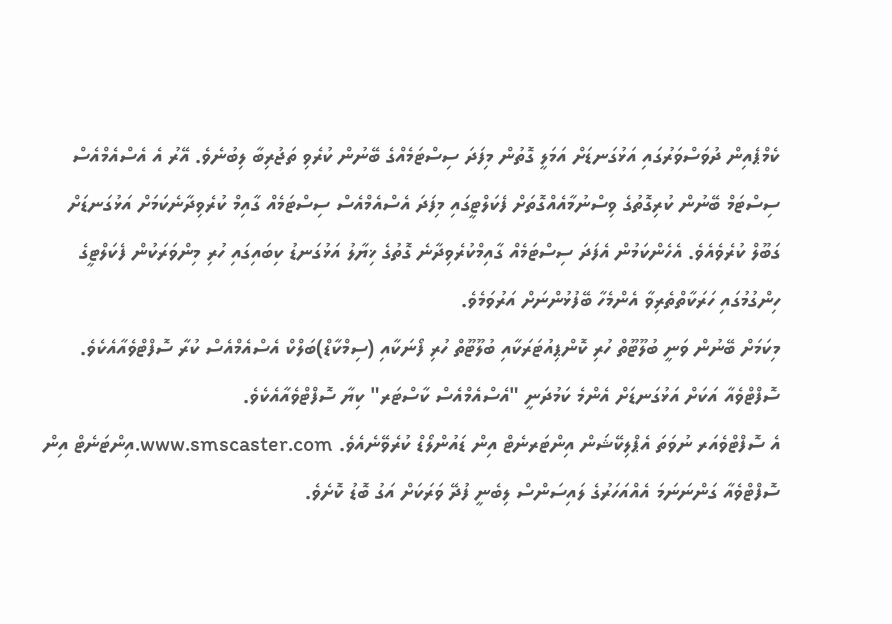ކެމްޕެއިން ދުވަސްވަރުގައި އަޅުގަނޑަށް އަމަލީ ގޮތުން މިފަދަ ސިސްޓަމެއްގެ ބޭނުން ކުރެވި ތަޖުރިބާ ލިބުނެވެ. އޭރު އެ އެސްއެމްއެސް ސިސްޓަމް ބޭނުން ކުރިގޮތުގެ ވިސްނުމާއެއްގޮތަށް ފެކަލްޓީގައި މިފަދަ އެސްއެމްއެސް ސިސްޓަމެއް ގާއިމް ކުރެވިދާނެކަމަށް އަޅުގަނޑަށް ގަބޫލް ކުރެވެއެވެ. އެހެންކަމުން އެފަދަ ސިސްޓަމެއް ގާއިމްކުރެވިދާނެ ގޮތުގެ ޚިޔާލު އަޅުގަނޑު ކިބައިގައި ހުރި މިންވަރަކުން ފެކަލްޓީގެ ހިންގުމުގައި ހަރަކާތްތެރިވާ އެންމެހާ ބޭފުޅުންނަށް އަރުވަމެވެ.
މިކަމަށް ބޭނުން ވަނީ ބުލޫޓޫތް ހުރި ކޮންޕިއުޓަރަކާއި ބުލޫޓޫތް ހުރި ފޯނަކާއި (ސިމްކާޑް)ބަލްކް އެސްއެމްއެސް ކުރާ ސޮފްޓްވެއާއެކެވެ. ސޮފްޓްވެއާ އަކަށް އަޅުގަނޑަށް އެންމެ ކަމުދަނީ "އެސްއެމްއެސް ކާސްޓަރ" ކިޔާ ސޮފްޓްވެއާއެކެވެ.
އެ ސޮފްޓްވެއަރ ނުވަތަ އެޕްލިކޭޝަން އިންޓަރނެޓް އިން ޑައުންލޯޑް ކުރެވޭނެއެވެ. www.smscaster.com.އިންޓަނެޓް އިން ސޮފްޓްވެއާ ގަންނަނަމަ އެއްއަހަރުގެ ލައިސަންސް ލިބެނީ ފުދޭ ވަރަކަށް އަގު ބޮޑު ކޮށެވެ.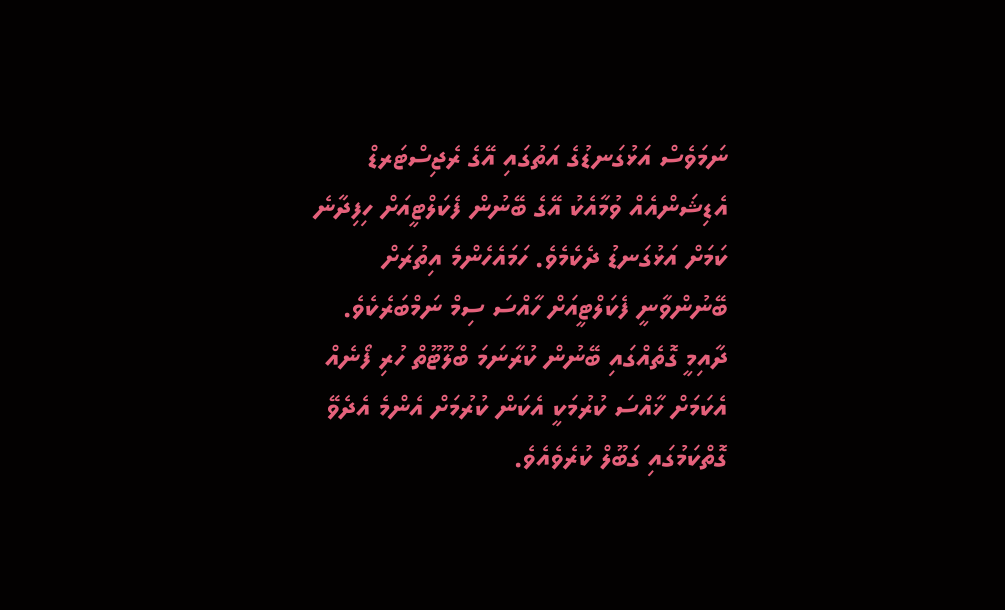ނަމަވެސް އަޅުގަނޑުގެ އަތުގައި އޭގެ ރެޖިސްޓަރޑް އެޑިޝަންއެއް ވުމާއެކު އޭގެ ބޭނުން ފެކަލްޓީއަށް ހިފިދާނެ ކަމަށް އަޅުގަނޑު ދެކެމެވެ. ހަމައެހެންމެ އިތުރަށް ބޭނުންވާނީ ފެކަލްޓީއަށް ހާއްސަ ސިމް ނަމްބަރެކެވެ.
ދާއިމީ ގޮތެއްގައި ބޭނުން ކުރާނަމަ ބްލޫޓޫތް ހުރި ފޯނެއް އެކަމަށް ޚާއްސަ ކުރުމަކީ އެކަން ކުރުމަށް އެންމެ އެދެވޭ ގޮތްކަމުގައި ގަބޫލް ކުރެވެއެވެ.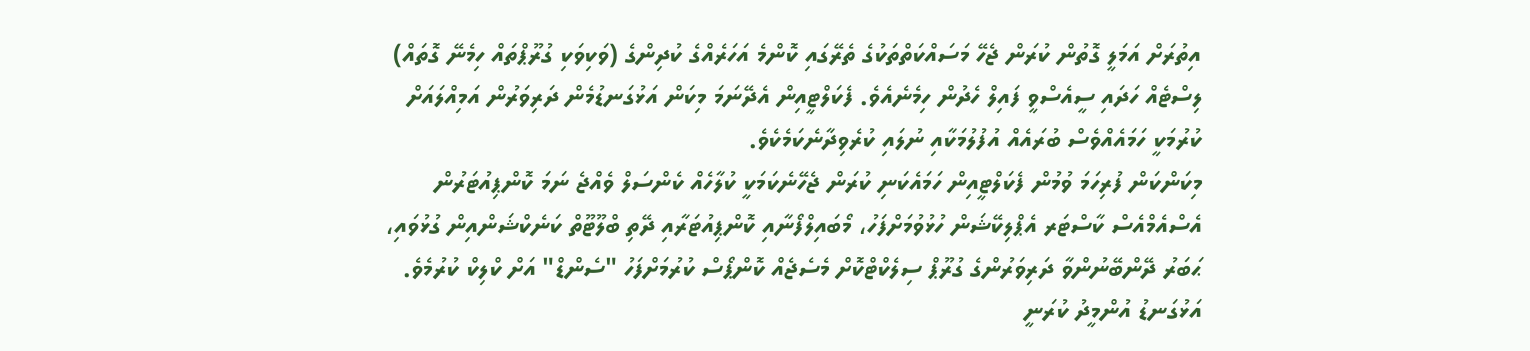އިތުރަށް އަމަލީ ގޮތުން ކުރަން ޖެހޭ މަސައްކަތްތަކުގެ ތެރޭގައި ކޮންމެ އަހަރެއްގެ ކުދިންގެ (ވަކިވަކި ގުރޫޕްތައް ހިމެނޭ ގޮތައް) ލިސްޓެއް ހަދައި ސީއެސްވީ ފައިލް ހެދުން ހިމެނެއެވެ. ފެކަލްޓީއިން އެދޭނަމަ މިކަން އަޅުގަނޑުމެން ދަރިވަރުން އަމިއްލައަށް ކުރުމަކީ ހަމައެއްވެސް ބުރައެއް އުފުލުމަކާއި ނުލައި ކުރެވިދާނެކަމެކެވެ.
މިކަންކަން ފުރިހަމަ ވުމުން ފެކަލްޓީއިން ހަމައެކަނި ކުރަން ޖެހޭނެކަމަކީ ކުލާހެއް ކެންސަލް ވެއްޖެ ނަމަ ކޮންޕިއުޓަރުން އެސްއެމްއެސް ކާސްޓަރ އެޕްލިކޭޝަން ހުޅުވުމަށްފަހު، މޯބައިލްފޯނާއި ކޮންޕިއުޓަރާއި ދޭތި ބްލޫޓޫތް ކަނެކްޝަންއިން ގުޅުވައި، ޙަބަރު ދޭންބޭނުންވާ ދަރިވަރުންގެ ގުރޫޕް ސިލެކްޓްކޮށް މެސެޖެއް ކޮންޕޯސް ކުރުމަށްފަހު "ސެންޑް" އަށް ކްލިކް ކުރުމެވެ.
އަޅުގަނޑު އުންމީދު ކުރަނީ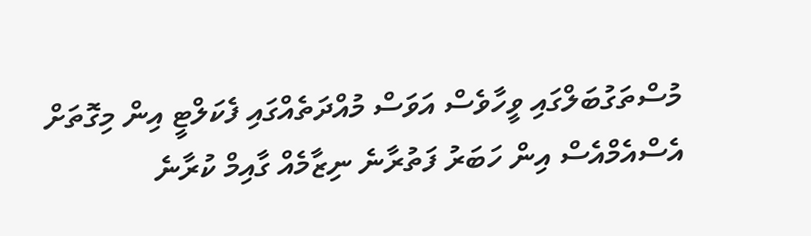މުސްތަގުބަލްގައި ވީހާވެސް އަވަސް މުއްދަތެއްގައި ފެކަލްޓީ އިން މިގޮތަށް އެސްއެމްއެސް އިން ހަބަރު ފަތުރާނެ ނިޒާމެއް ގާއިމް ކުރާނެ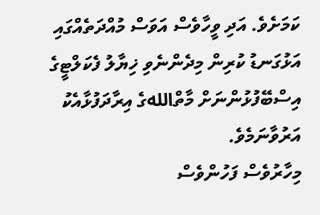ކަމަށެވެ. އަދި ވީހާވެސް އަވަސް މުއްދަތެއްގައި އަޅުގަނޑު ކުރިން މިދެންނެވި ޚިޔާލު ފެކަލްޓީގެ އިސްބޭފުޅުންނަށް މާތްاللهގެ އިރާދަފުޅާއެކު އަރުވާނަމެވެ.
މިހާރުވެސް ފަހުންވެސް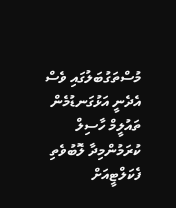މުސްތަގުބަލުގައި ވެސް އެދެނީ އަޅުގަނޑުމެން ތައުލީމް ހާސިލް ކުރަމުންމިދާ ލޮބުވެތި ފެކަލްޓީއަށް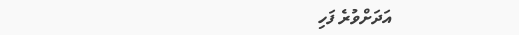އަދަށްވުރެ ފަހި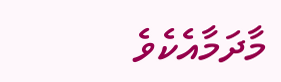މާދަމާއެކެވެ